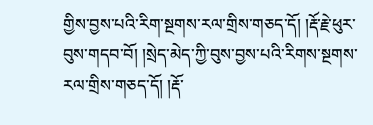གྱིས་བྱས་པའི་རིག་སྔགས་རལ་གྲིས་གཅད་དོ། །རྡོ་རྗེ་ཕུར་བུས་གདབ་བོ། །སྲེད་མེད་ཀྱི་བུས་བྱས་པའི་རིགས་སྔགས་རལ་གྲིས་གཅད་དོ། །རྡོ་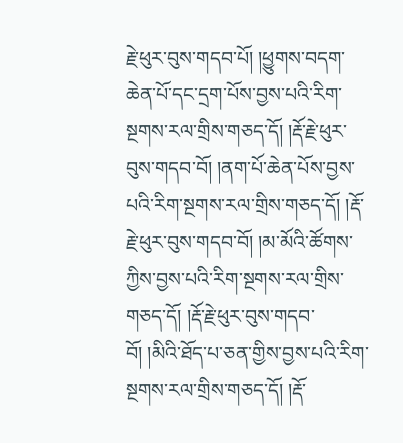རྗེ་ཕུར་བུས་གདབ་པོ། །ཕྱུགས་བདག་ཆེན་པོ་དང་དྲག་པོས་བྱས་པའི་རིག་སྔགས་རལ་གྲིས་གཅད་དོ། །རྡོ་རྗེ་ཕུར་བུས་གདབ་བོ། །ནག་པོ་ཆེན་པོས་བྱས་པའི་རིག་སྔགས་རལ་གྲིས་གཅད་དོ། །རྡོ་རྗེ་ཕུར་བུས་གདབ་བོ། །མ་མོའི་ཚོགས་ཀྱིས་བྱས་པའི་རིག་སྔགས་རལ་གྲིས་གཅད་དོ། །རྡོ་རྗེ་ཕུར་བུས་གདབ་བོ། །མིའི་ཐོད་པ་ཅན་གྱིས་བྱས་པའི་རིག་སྔགས་རལ་གྲིས་གཅད་དོ། །རྡོ་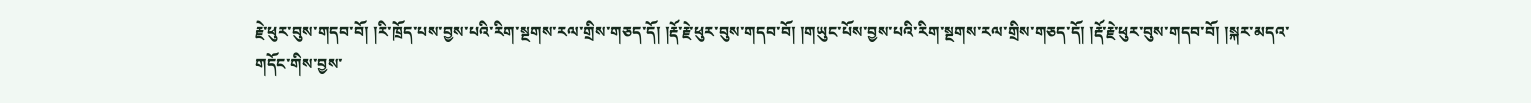རྗེ་ཕུར་བུས་གདབ་བོ། །རི་ཁྲོད་པས་བྱས་པའི་རིག་སྔགས་རལ་གྲིས་གཅད་དོ། །རྡོ་རྗེ་ཕུར་བུས་གདབ་བོ། །གཡུང་པོས་བྱས་པའི་རིག་སྔགས་རལ་གྲིས་གཅད་དོ། །རྡོ་རྗེ་ཕུར་བུས་གདབ་བོ། །སྐར་མདའ་གདོང་གིས་བྱས་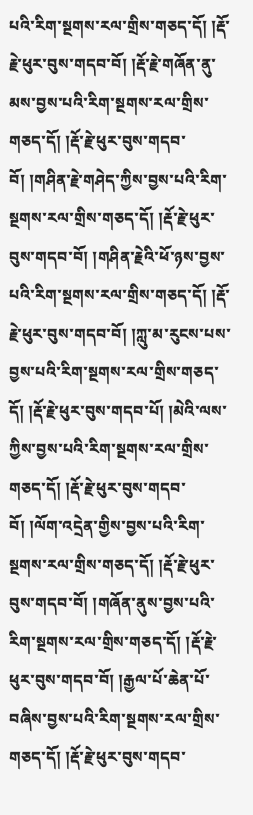པའི་རིག་སྔགས་རལ་གྲིས་གཅད་དོ། །རྡོ་རྗེ་ཕུར་བུས་གདབ་བོ། །རྡོ་རྗེ་གཞོན་ནུ་མས་བྱས་པའི་རིག་སྔགས་རལ་གྲིས་གཅད་དོ། །རྡོ་རྗེ་ཕུར་བུས་གདབ་བོ། །གཤིན་རྗེ་གཤེད་ཀྱིས་བྱས་པའི་རིག་སྔགས་རལ་གྲིས་གཅད་དོ། །རྡོ་རྗེ་ཕུར་བུས་གདབ་བོ། །གཤིན་རྗེའི་ཕོ་ཉས་བྱས་པའི་རིག་སྔགས་རལ་གྲིས་གཅད་དོ། །རྡོ་རྗེ་ཕུར་བུས་གདབ་བོ། །ཀླུ་མ་རུངས་པས་བྱས་པའི་རིག་སྔགས་རལ་གྲིས་གཅད་དོ། །རྡོ་རྗེ་ཕུར་བུས་གདབ་པོ། །མེའི་ལས་ཀྱིས་བྱས་པའི་རིག་སྔགས་རལ་གྲིས་གཅད་དོ། །རྡོ་རྗེ་ཕུར་བུས་གདབ་བོ། །ལོག་འདྲེན་གྱིས་བྱས་པའི་རིག་སྔགས་རལ་གྲིས་གཅད་དོ། །རྡོ་རྗེ་ཕུར་བུས་གདབ་བོ། །གཞོན་ནུས་བྱས་པའི་རིག་སྔགས་རལ་གྲིས་གཅད་དོ། །རྡོ་རྗེ་ཕུར་བུས་གདབ་བོ། །རྒྱལ་པོ་ཆེན་པོ་བཞིས་བྱས་པའི་རིག་སྔགས་རལ་གྲིས་གཅད་དོ། །རྡོ་རྗེ་ཕུར་བུས་གདབ་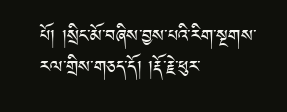པོ། །སྲིང་མོ་བཞིས་བྱས་པའི་རིག་སྔགས་རལ་གྲིས་གཅད་དོ། །རྡོ་རྗེ་ཕུར་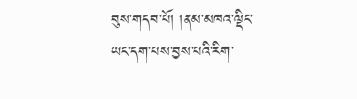བུས་གདབ་པོ། །ནམ་མཁའ་ལྡིང་ཡང་དག་པས་བྱས་པའི་རིག་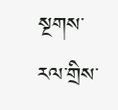སྔགས་རལ་གྲིས་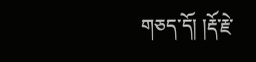གཅད་དོ། །རྡོ་རྗེ་